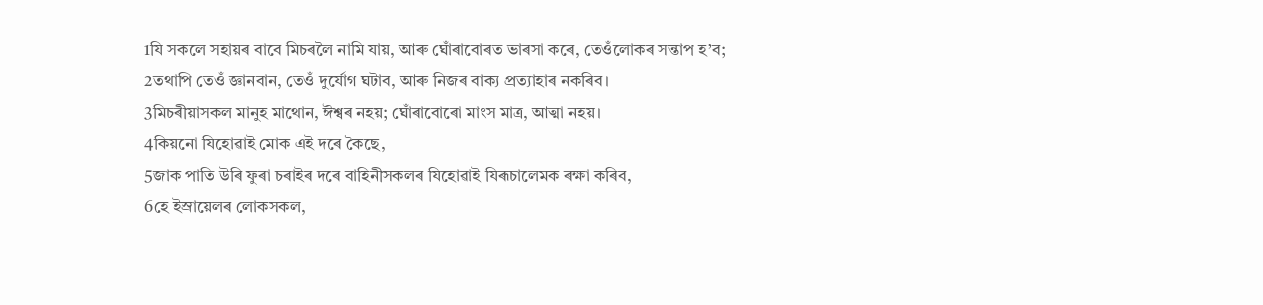1যি সকলে সহায়ৰ বাবে মিচৰলৈ নামি যায়, আৰু ঘোঁৰাবোৰত ভাৰসা কৰে, তেওঁলোকৰ সন্তাপ হ’ব;
2তথাপি তেওঁ জ্ঞানবান, তেওঁ দুর্যোগ ঘটাব, আৰু নিজৰ বাক্য প্রত্যাহাৰ নকৰিব।
3মিচৰীয়াসকল মানুহ মাথোন, ঈশ্বৰ নহয়; ঘোঁৰাবোৰো মাংস মাত্ৰ, আত্মা নহয়।
4কিয়নো যিহোৱাই মোক এই দৰে কৈছে,
5জাক পাতি উৰি ফুৰা চৰাইৰ দৰে বাহিনীসকলৰ যিহোৱাই যিৰূচালেমক ৰক্ষা কৰিব,
6হে ইস্ৰায়েলৰ লোকসকল,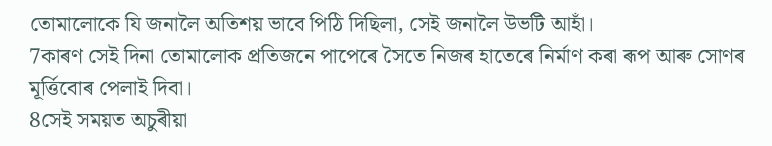তোমালোকে যি জনালৈ অতিশয় ভাবে পিঠি দিছিলা, সেই জনালৈ উভটি আহাঁ।
7কাৰণ সেই দিনা তোমালোক প্ৰতিজনে পাপেৰে সৈতে নিজৰ হাতেৰে নির্মাণ কৰা ৰূপ আৰু সোণৰ মূৰ্ত্তিবোৰ পেলাই দিবা।
8সেই সময়ত অচুৰীয়া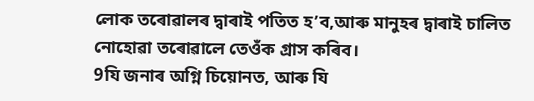লোক তৰোৱালৰ দ্বাৰাই পতিত হ’ব,আৰু মানুহৰ দ্বাৰাই চালিত নোহোৱা তৰোৱালে তেওঁক গ্রাস কৰিব।
9যি জনাৰ অগ্নি চিয়োনত, আৰু যি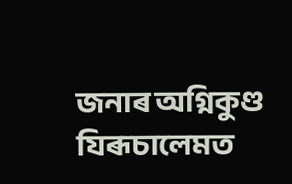জনাৰ অগ্নিকুণ্ড যিৰূচালেমত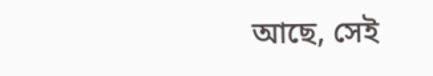আছে, সেই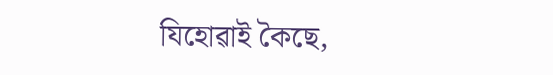যিহোৱাই কৈছে,